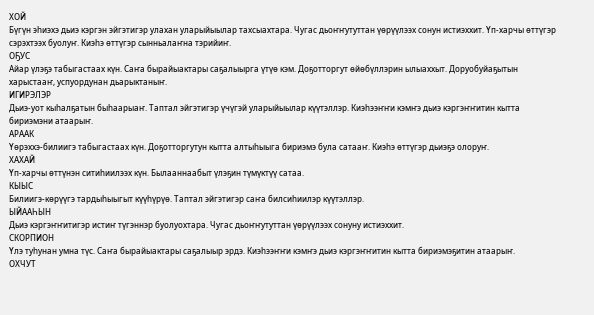ХОЙ
Бүгүн эһиэхэ дьиэ кэргэн эйгэтигэр улахан уларыйыылар тахсыахтара. Чугас дьоҥҥутуттан үөрүүлээх сонун истиэххит. Үп-харчы өттүгэр сэрэхтээх буолуҥ. Киэһэ өттүгэр сынньалаҥна тэрийиҥ.
ОҔУС
Айар үлэҕэ табыгастаах күн. Саҥа бырайыактары саҕалыырга үтүө кэм. Доҕотторгут өйөбүллэрин ылыаххыт. Доруобуйаҕытын харыстааҥ, успуордунан дьарыктаныҥ.
ИГИРЭЛЭР
Дьиэ-уот кыһалҕатын быһаарыаҥ. Таптал эйгэтигэр үчүгэй уларыйыылар күүтэллэр. Киэһээҥҥи кэмҥэ дьиэ кэргэҥҥитин кытта бириэмэни атаарыҥ.
АРААК
Үөрэххэ-билиигэ табыгастаах күн. Доҕотторгутун кытта алтыһыыга бириэмэ була сатааҥ. Киэһэ өттүгэр дьиэҕэ олоруҥ.
ХАХАЙ
Үп-харчы өттүнэн ситиһиилээх күн. Былааннаабыт үлэҕин түмүктүү сатаа.
КЫЫС
Билиигэ-көрүүгэ тардыһыыгыт күүһүрүө. Таптал эйгэтигэр саҥа билсиһиилэр күүтэллэр.
ЫЙААҺЫН
Дьиэ кэргэҥҥитигэр истиҥ түгэннэр буолуохтара. Чугас дьоҥҥутуттан үөрүүлээх сонуну истиэххит.
СКОРПИОН
Үлэ туһунан умна түс. Саҥа бырайыактары саҕалыыр эрдэ. Киэһээҥҥи кэмҥэ дьиэ кэргэҥҥитин кытта бириэмэҕитин атаарыҥ.
ОХЧУТ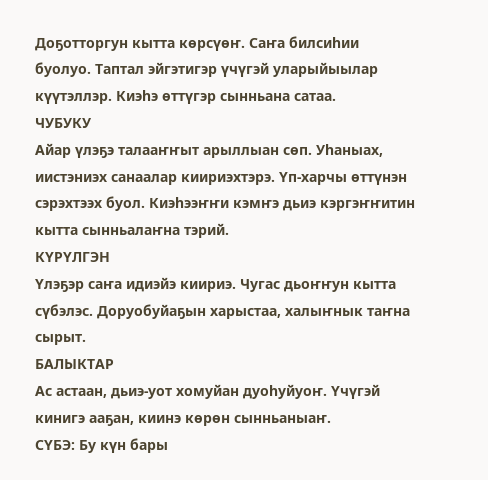Доҕотторгун кытта көрсүөҥ. Саҥа билсиһии буолуо. Таптал эйгэтигэр үчүгэй уларыйыылар күүтэллэр. Киэһэ өттүгэр сынньана сатаа.
ЧУБУКУ
Айар үлэҕэ талааҥҥыт арыллыан сөп. Уһаныах, иистэниэх санаалар киириэхтэрэ. Үп-харчы өттүнэн сэрэхтээх буол. Киэһээҥҥи кэмҥэ дьиэ кэргэҥҥитин кытта сынньалаҥна тэрий.
КҮРҮЛГЭН
Үлэҕэр саҥа идиэйэ киириэ. Чугас дьоҥҥун кытта сүбэлэс. Доруобуйаҕын харыстаа, халыҥнык таҥна сырыт.
БАЛЫКТАР
Ас астаан, дьиэ-уот хомуйан дуоһуйуоҥ. Үчүгэй кинигэ ааҕан, киинэ көрөн сынньаныаҥ.
СҮБЭ: Бу күн бары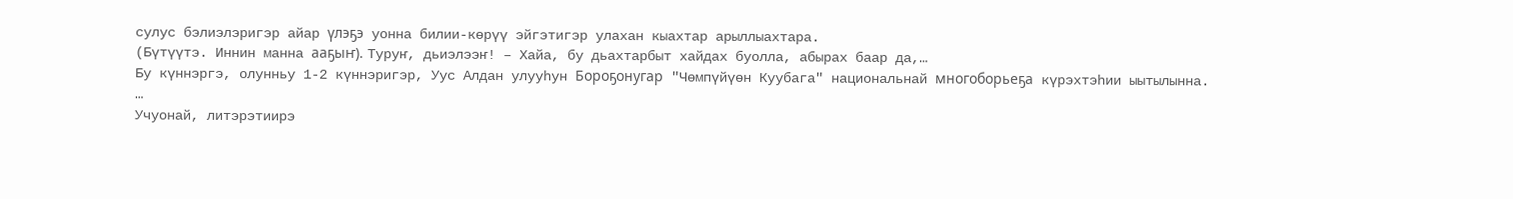сулус бэлиэлэригэр айар үлэҕэ уонна билии-көрүү эйгэтигэр улахан кыахтар арыллыахтара.
(Бүтүүтэ. Иннин манна ааҕыҥ). Туруҥ, дьиэлээҥ! – Хайа, бу дьахтарбыт хайдах буолла, абырах баар да,…
Бу күннэргэ, олунньу 1-2 күннэригэр, Уус Алдан улууһун Бороҕонугар "Чөмпүйүөн Куубага" национальнай многоборьеҕа күрэхтэһии ыытылынна. …
Учуонай, литэрэтиирэ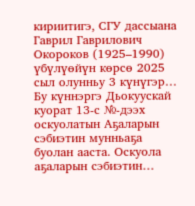кириитигэ, СГУ дассыана Гаврил Гаврилович Окороков (1925–1990) үбүлүөйүн көрсө 2025 сыл олунньу 3 күнүгэр…
Бу күннэргэ Дьокуускай куорат 13-с №-дээх оскуолатын Аҕаларын сэбиэтин мунньаҕа буолан ааста. Оскуола аҕаларын сэбиэтин…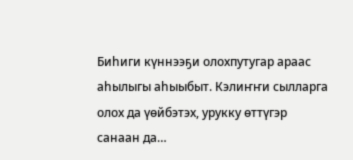Биһиги күннээҕи олохпутугар араас аһылыгы аһыыбыт. Кэлиҥҥи сылларга олох да үөйбэтэх, урукку өттүгэр санаан да…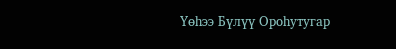Үөһээ Бүлүү Ороһутугар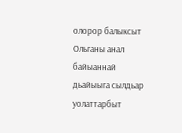олорор балыксыт Ольганы анал байыаннай дьайыыга сылдьар уолаттарбыт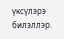үксүлэрэ билэллэр.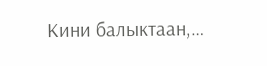Кини балыктаан,…